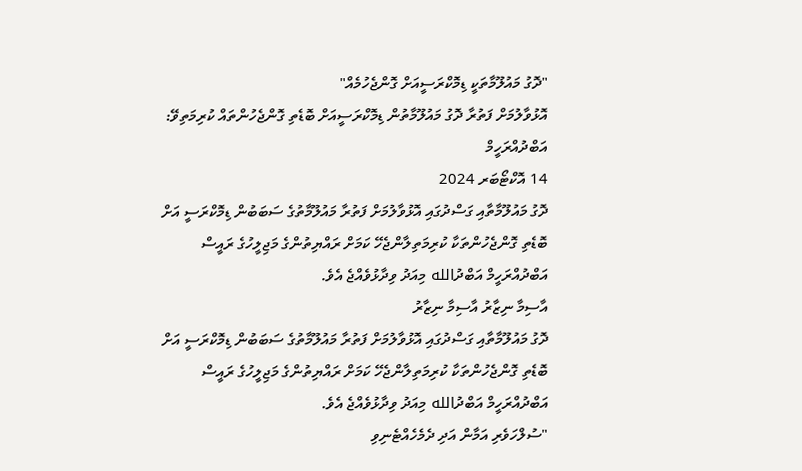"ދޮގު މައުލޫމާތަކީ ޑިމޮކްރަސީއަށް ގޮންޖެހުމެއް"
އޮޅުވާލުމަށް ފަތުރާ ދޮގު މައުލޫމާތުން ޑިމޮކްރަސީއަށް ބޮޑެތި ގޮންޖެހުންތައް ކުރިމަތިވޭ: އަބްދުއްރަހީމް
14 އޮކްޓޯބަރ 2024
ދޮގު މައުލޫމާތާއި ގަސްދުގައި އޮޅުވާލުމަށް ފަތުރާ މައުލޫމާތުގެ ސަބަބުން ޑިމޮކްރަސީ އަށް ބޮޑެތި ގޮންޖެހުންތަކާ ކުރިމަތިލާންޖެހޭ ކަމަށް ރައްޔިތުންގެ މަޖިލީހުގެ ރައީސް އަބްދުއްރަހީމް އަބްދުالله މިއަދު ވިދާޅުވެއްޖެ އެވެ.
އާސިމާ ނިޒާރު އާސިމާ ނިޒާރު
ދޮގު މައުލޫމާތާއި ގަސްދުގައި އޮޅުވާލުމަށް ފަތުރާ މައުލޫމާތުގެ ސަބަބުން ޑިމޮކްރަސީ އަށް ބޮޑެތި ގޮންޖެހުންތަކާ ކުރިމަތިލާންޖެހޭ ކަމަށް ރައްޔިތުންގެ މަޖިލީހުގެ ރައީސް އަބްދުއްރަހީމް އަބްދުالله މިއަދު ވިދާޅުވެއްޖެ އެވެ.
"ސުލްހަވެރި އަމާން އަދި ދެމެހެއްޓެނިވި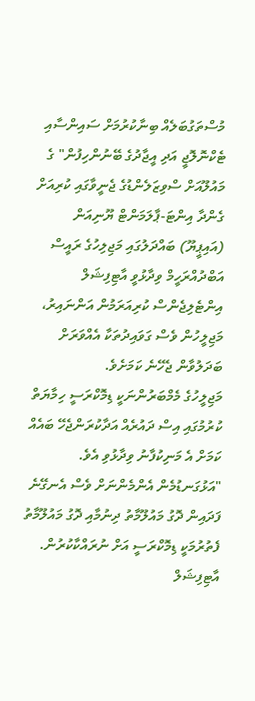މުސްތަގުބަލެއް ބިނާކުރުމަށް ސައިންސާއި ޓެކްނޮލޮޖީ އަދި އީޖާދުގެ ބޭނުންހިފުން" ގެ މައުލޫއަށް ސްވިޒަލެންޑުގެ ޖެނީވާގައި ކުރިއަށް ގެންދާ އިންޓަ-ޕާލަމަންޓް ޔޫނިއަން (އައިޕީޔޫ) ބައްދަލުގައި މަޖިލިހުގެ ރައީސް އަބްދުއްރަހީމް ވިދާޅުވީ އާޓިފިޝަލް އިންޓެލިޖެންސް ކުރިއަރަމުން އަންނައިރު، މަޖިލީހުން ވެސް ގަވައިދުތަކާ އެއްވަރަށް ބަދަލުވާން ޖެހޭނެ ކަމަށެވެ.
މަޖިލީހުގެ މެމްބަރުންނަކީ ޑިމޮކްރަސީ ހިމާޔަތް ކުރުމުގައި އިސް ދައުރެއް އަދާކުރަންޖެހޭ ބައެއް ކަމަށް އެ މަނިކުފާނު ވިދާޅުވި އެވެ.
"އަޅުގަނޑުމެން އެންމެންނަށް ވެސް އެނގޭނެ ފަދައިން ދޮގު މައުލޫމާތު ދިނުމާއި ދޮގު މައުލޫމާތު ފެތުރުމަކީ ޑިމޮކްރަސީ އަށް ނުރައްކާކުރުން. އާޓިފިޝަލް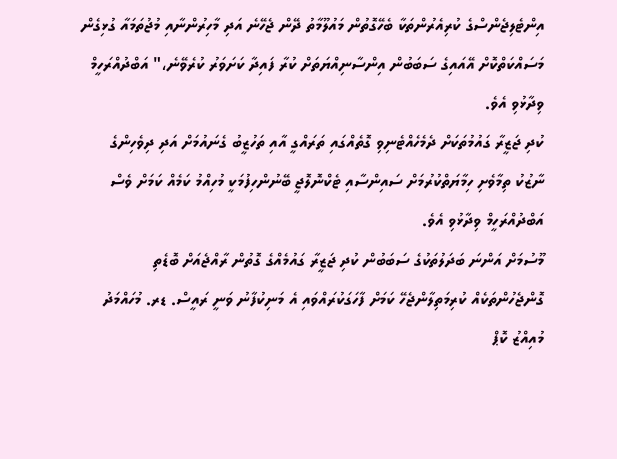އިންޓެލިޖެންސްގެ ކުރިއެރުންތަކާ ބެހޭގޮތުން މައުލޫމާތު ދޭން ޖެހޭނެ އަދި މާހިރުންނާއި މުޖުތަމައާ ގުޅިގެން މަސައްކަތްކޮށް އޭއައިގެ ސަބަބުން އިންސާނިއްޔަތަށް ކުރާ ފައިދާ ކަށަވަރު ކުރެވޭނެ،" އަބްދުއްރަހީމް ވިދާޅުވި އެވެ.
ކުދި ޖަޒީރާ ގައުމުތަކަށް ދެމެހެއްޓެނިވި ގޮތެއްގައި ތަރައްގީ އާއި ތަހުޒީބު ގެނައުމަށް އަދި ދިވެހިންގެ ނާޒުކު ތިމާވެށި ހިމާޔަތްކުރުމަށް ސައިންސާއި ޓެކްނޮލޮޖީ ބޭނުންހިފުމަކީ މުހިއްމު ކަމެއް ކަމަށް ވެސް އަބްދުއްރަހީމް ވިދާޅުވި އެވެ.
މޫސުމަށް އަންނަ ބަދަލުތަކުގެ ސަބަބުން ކުދި ޖަޒީރާ ގައުމެއްގެ ގޮތުން ރާއްޖެއަށް ބޮޑެތި ގޮންޖެހުންތަކެއް ކުރިމަތިލާންޖެހޭ ކަމަށް ފާހަގަކުރައްވައި އެ މަނިކުފާނު ވަނީ ރައީސް. ޑރ. މުހައްމަދު މުއިއްޒު ކޮޕް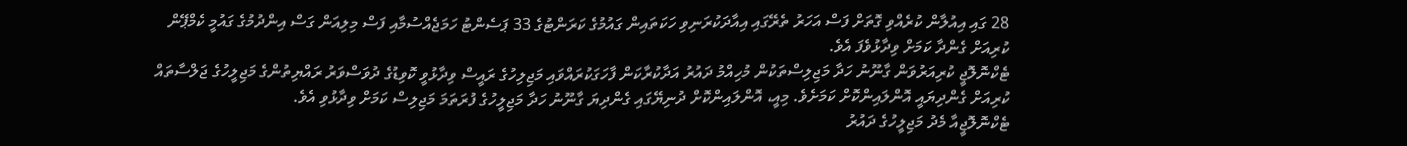28 ގައި އިއުލާން ކުރެއްވި ގޮތަށް ފަސް އަހަރު ތެރޭގައި އިއާދަކުރަނިވި ހަކަތައިން ގައުމުގެ ކަރަންޓުގެ 33 ޕަސެންޓު ހަމަޖެއްސުމާއި ފަސް މިލިއަން ގަސް އިންދުމުގެ ގައުމީ ކެމްޕޭން ކުރިއަށް ގެންދާ ކަމަށް ވިދާޅުވެފަ އެވެ.
ޓެކްނޮލޮޖީ ކުރިއަރުވަން ގާނޫނު ހަދާ މަޖިލިސްތަކުން މުހިއްމު ދައުރު އަދާކުރާކަން ފާހަގަކުރައްވައި މަޖިލިހުގެ ރައީސް ވިދާޅުވީ ކޮވިޑުގެ ދުވަސްވަރު ރައްޔިތުންގެ މަޖިލީހުގެ ޖަލްސާތައް ކުރިއަށް ގެންދިޔައީ އޮންލައިންކޮށް ކަމަށެވެ. މިއީ، އޮންލައިންކޮށް ދުނިޔޭގައި ގެންދިޔަ ގާނޫނު ހަދާ މަޖިލީހުގެ ފުރަތަމަ މަޖިލިސް ކަމަށް ވިދާޅުވި އެވެ.
ޓެކްނޮލޮޖީއާ މެދު މަޖިލީހުގެ ދައުރު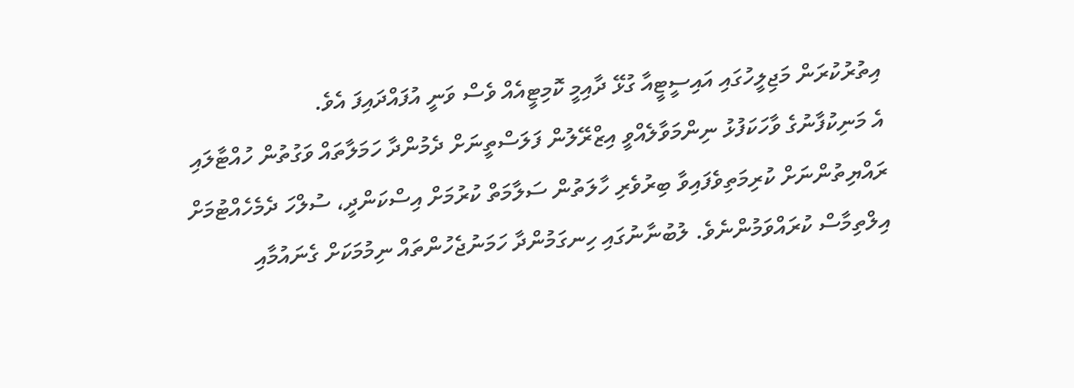އިތުރުކުރަން މަޖިލީހުގައި އައިސީޓީއާ ގުޅޭ ދާއިމީ ކޮމިޓީއެއް ވެސް ވަނީ އުފައްދައިފަ އެވެ.
އެ މަނިކުފާނުގެ ވާހަކަފުޅު ނިންމަވާލެއްވީ އިޒްރޭލުން ފަލަސްތީނަށް ދެމުންދާ ހަމަލާތައް ވަގުތުން ހުއްޓާލައި ރައްޔިތުންނަށް ކުރިމަތިވެފައިވާ ބިރުވެރި ހާލަތުން ސަލާމަތް ކުރުމަށް އިސްކަންދީ، ސުލްހަ ދެމެހެއްޓުމަށް އިލްތިމާސް ކުރައްވަމުންނެވެ. ލުބުނާނުގައި ހިނގަމުންދާ ހަމަނުޖެހުންތައް ނިމުމަކަށް ގެނައުމާއި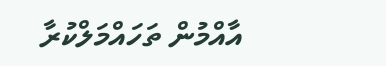އާއްމުން ތަހައްމަލްކުރާ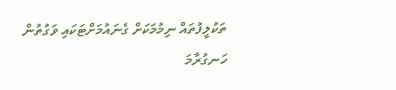ތަކުލީފުތައް ނިމުމަކަށް ގެނައުމަށްޓަކައި ވަގުތުން ހަނގުރާމަ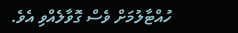ހުއްޓާލުމަށް ވެސް ގޮވާލެއްވި އެވެ.